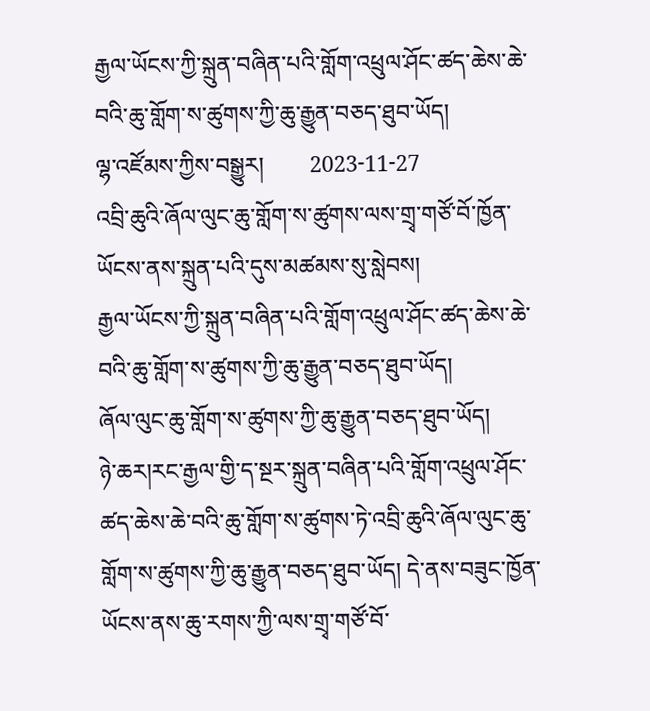རྒྱལ་ཡོངས་ཀྱི་སྐྲུན་བཞིན་པའི་གློག་འཕྲུལ་ཤོང་ཚད་ཆེས་ཆེ་བའི་ཆུ་གློག་ས་ཚུགས་ཀྱི་ཆུ་རྒྱུན་བཅད་ཐུབ་ཡོད།
ལྷ་འཛོམས་ཀྱིས་བསྒྱུར།        2023-11-27
འབྲི་ཆུའི་ཞོལ་ལུང་ཆུ་གློག་ས་ཚུགས་ལས་གྲྭ་གཙོ་བོ་ཁྱོན་ཡོངས་ནས་སྐྲུན་པའི་དུས་མཚམས་སུ་སླེབས།
རྒྱལ་ཡོངས་ཀྱི་སྐྲུན་བཞིན་པའི་གློག་འཕྲུལ་ཤོང་ཚད་ཆེས་ཆེ་བའི་ཆུ་གློག་ས་ཚུགས་ཀྱི་ཆུ་རྒྱུན་བཅད་ཐུབ་ཡོད།
ཞོལ་ལུང་ཆུ་གློག་ས་ཚུགས་ཀྱི་ཆུ་རྒྱུན་བཅད་ཐུབ་ཡོད།
ཉེ་ཆར།རང་རྒྱལ་གྱི་ད་སྔར་སྐྲུན་བཞིན་པའི་གློག་འཕྲུལ་ཤོང་ཚད་ཆེས་ཆེ་བའི་ཆུ་གློག་ས་ཚུགས་ཏེ་འབྲི་ཆུའི་ཞོལ་ལུང་ཆུ་གློག་ས་ཚུགས་ཀྱི་ཆུ་རྒྱུན་བཅད་ཐུབ་ཡོད། དེ་ནས་བཟུང་ཁྱོན་ཡོངས་ནས་ཆུ་རགས་ཀྱི་ལས་གྲྭ་གཙོ་བོ་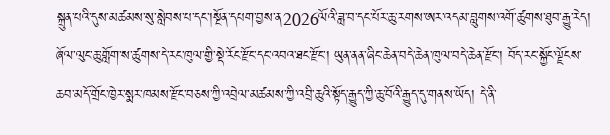སྐྲུན་པའི་དུས་མཚམས་སུ་སླེབས་པ་དང་།སྔོན་དཔག་བྱས་ན2026ལོའི་ཟླ་བ་དང་པོར་ཆུ་རགས་ཨར་འདམ་བླུགས་འགོ་ཚུགས་ཐུབ་རྒྱུ་རེད།
ཞོལ་ལུང་ཆུ་གློག་ས་ཚུགས་དེ་རང་ཁུལ་གྱི་སྡེ་རོང་རྫོང་དང་འབའ་ཐང་རྫོང་། ཡུན་ནན་ཞིང་ཆེན་བདེ་ཆེན་ཁུལ་བདེ་ཆེན་རྫོང་། བོད་རང་སྐྱོང་ལྗོངས་ཆབ་མདོ་གྲོང་ཁྱེར་སྨར་ཁམས་རྫོང་བཅས་ཀྱི་འབྲེལ་མཚམས་ཀྱི་འབྲི་ཆུའི་སྟོད་རྒྱུད་ཀྱི་ཆུ་བོའི་རྒྱུད་དུ་གནས་ཡོད། དེ་ནི་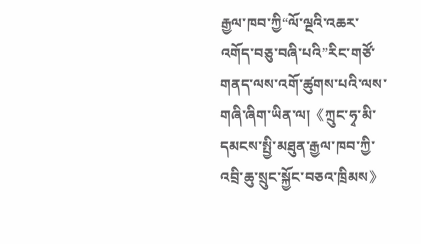རྒྱལ་ཁབ་ཀྱི“ལོ་ལྔའི་འཆར་འགོད་བཅུ་བཞི་པའི”རིང་གཙོ་གནད་ལས་འགོ་ཚུགས་པའི་ལས་གཞི་ཞིག་ཡིན་ལ།《ཀྲུང་ཧྭ་མི་དམངས་སྤྱི་མཐུན་རྒྱལ་ཁབ་ཀྱི་འབྲི་ཆུ་སྲུང་སྐྱོང་བཅའ་ཁྲིམས》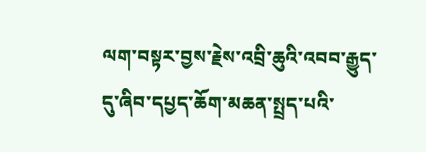ལག་བསྟར་བྱས་རྗེས་འབྲི་ཆུའི་འབབ་རྒྱུད་དུ་ཞིབ་དཔྱད་ཆོག་མཆན་སྤྲད་པའི་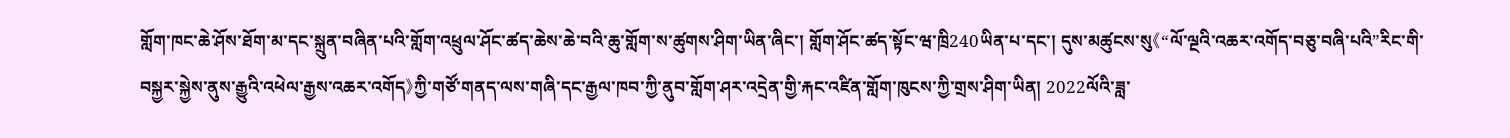གློག་ཁང་ཆེ་ཤོས་ཐོག་མ་དང་སྐྲུན་བཞིན་པའི་གློག་འཕྲུལ་ཤོང་ཚད་ཆེས་ཆེ་བའི་ཆུ་གློག་ས་ཚུགས་ཤིག་ཡིན་ཞིང་། གློག་ཤོང་ཚད་སྟོང་ཝ་ཁྲི240ཡིན་པ་དང་། དུས་མཚུངས་སུ《“ལོ་ལྔའི་འཆར་འགོད་བཅུ་བཞི་པའི”རིང་གི་བསྐྱར་སྐྱེས་ནུས་རྒྱུའི་འཕེལ་རྒྱས་འཆར་འགོད》ཀྱི་གཙོ་གནད་ལས་གཞི་དང་རྒྱལ་ཁབ་ཀྱི་ནུབ་གློག་ཤར་འདྲེན་གྱི་རྐང་འཛིན་གློག་ཁུངས་ཀྱི་གྲས་ཤིག་ཡིན། 2022ལོའི་ཟླ་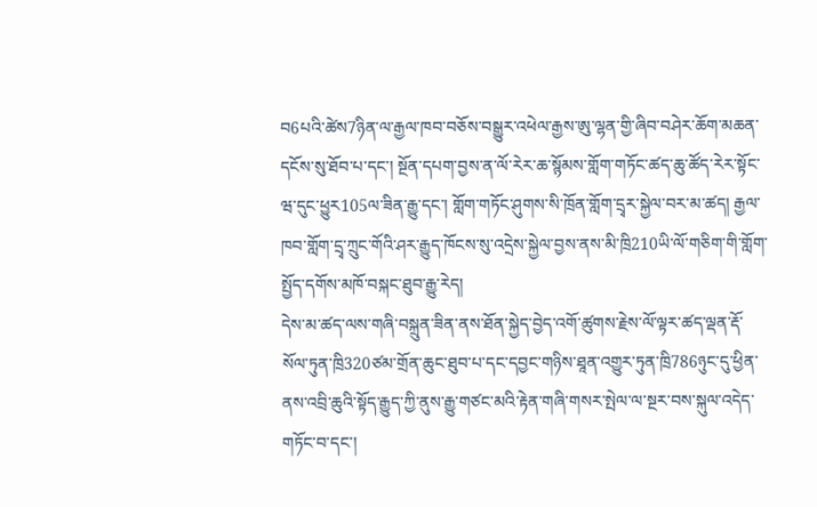བ6པའི་ཚེས7ཉིན་ལ་རྒྱལ་ཁབ་བཅོས་བསྒྱུར་འཕེལ་རྒྱས་ཨུ་ལྷན་གྱི་ཞིབ་བཤེར་ཆོག་མཆན་དངོས་སུ་ཐོབ་པ་དང་། སྔོན་དཔག་བྱས་ན་ལོ་རེར་ཆ་སྙོམས་གློག་གཏོང་ཚད་ཆུ་ཚོད་རེར་སྟོང་ཝ་དུང་ཕྱུར105ལ་ཟིན་རྒྱུ་དང་། གློག་གཏོང་ཤུགས་སི་ཁྲོན་གློག་དྲྭར་སྐྱེལ་བར་མ་ཚད། རྒྱལ་ཁབ་གློག་དྲྭ་ཀྲུང་གོའི་ཤར་རྒྱུད་ཁོངས་སུ་འདྲེས་སྐྱེལ་བྱས་ནས་མི་ཁྲི210ཡི་ལོ་གཅིག་གི་གློག་སྤྱོད་དགོས་མཁོ་བསྐང་ཐུབ་རྒྱུ་རེད།
དེས་མ་ཚད་ལས་གཞི་བསྐྲུན་ཟིན་ནས་ཐོན་སྐྱེད་བྱེད་འགོ་ཚུགས་རྗེས་ལོ་ལྟར་ཚད་ལྡན་རྡོ་སོལ་ཏུན་ཁྲི320ཙམ་གྲོན་ཆུང་ཐུབ་པ་དང་དབྱང་གཉིས་ཐཱན་འགྱུར་ཏུན་ཁྲི786ཉུང་དུ་ཕྱིན་ནས་འབྲི་ཆུའི་སྟོད་རྒྱུད་ཀྱི་ནུས་རྒྱུ་གཙང་མའི་རྟེན་གཞི་གསར་སྤེལ་ལ་སྔར་བས་སྐུལ་འདེད་གཏོང་བ་དང་།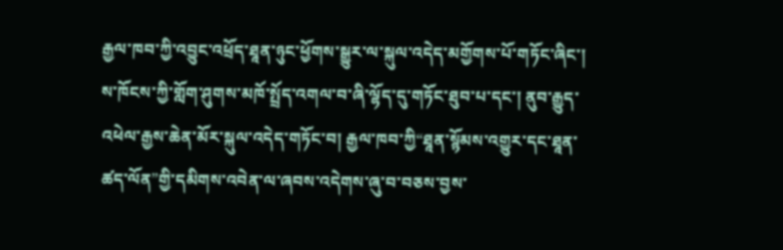རྒྱལ་ཁབ་ཀྱི་འབྱུང་འཕྲོད་ཐཱན་ཉུང་ཕྱོགས་སྒྱུར་ལ་སྐུལ་འདེད་མགྱོགས་པོ་གཏོང་ཞིང་། ས་ཁོངས་ཀྱི་གློག་ཤུགས་མཁོ་སྤྲོད་འགལ་བ་ཞི་ལྷོད་དུ་གཏོང་ཐུབ་པ་དང་། ནུབ་རྒྱུད་འཕེལ་རྒྱས་ཆེན་མོར་སྐུལ་འདེད་གཏོང་བ། རྒྱལ་ཁབ་ཀྱི“ཐཱན་སྙོམས་འགྱུར་དང་ཐཱན་ཚད་ལོན”གྱི་དམིགས་འབེན་ལ་ཞབས་འདེགས་ཞུ་བ་བཅས་བྱས་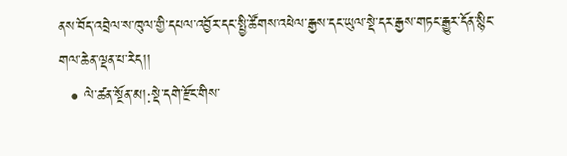ནས་བོད་འབྲེལ་ས་ཁུལ་གྱི་དཔལ་འབྱོར་དང་སྤྱི་ཚོགས་འཕེལ་རྒྱས་དང་ཡུལ་སྡེ་དར་རྒྱས་གཏང་རྒྱུར་དོན་སྙིང་གལ་ཆེན་ལྡན་པ་རེད།།
  • ལེ་ཚན་སྔོན་མ།:སྡེ་དགེ་རྫོང་གིས་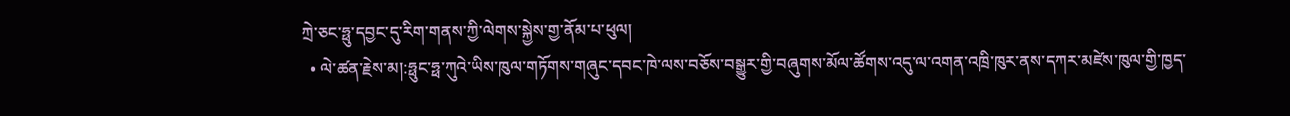ཀྲེ་ཅང་ཧྥུ་དབྱང་དུ་རིག་གནས་ཀྱི་ལེགས་སྐྱེས་གྱ་ནོམ་པ་ཕུལ།
  • ལེ་ཚན་རྗེས་མ།:ཧྥུང་ཧྥ་ཀུའེ་ཡིས་ཁུལ་གཏོགས་གཞུང་དབང་ཁེ་ལས་བཅོས་བསྒྱུར་གྱི་བཞུགས་མོལ་ཚོགས་འདུ་ལ་འགན་འཁྲི་ཁུར་ནས་དཀར་མཛེས་ཁུལ་གྱི་ཁྱད་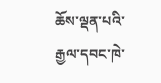ཆོས་ལྡན་པའི་རྒྱལ་དབང་ཁེ་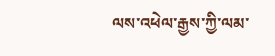ལས་འཕེལ་རྒྱས་ཀྱི་ལམ་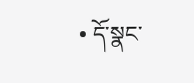• དོ་སྣང་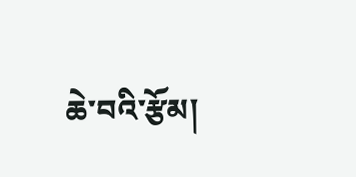ཆེ་བའི་རྩོམ།